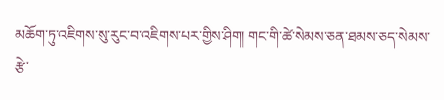མཆོག་ཏུ་འཇིགས་སུ་རུང་བ་འཇིགས་པར་གྱིས་ཤིག། གང་གི་ཚེ་སེམས་ཅན་ཐམས་ཅད་སེམས་རྩེ་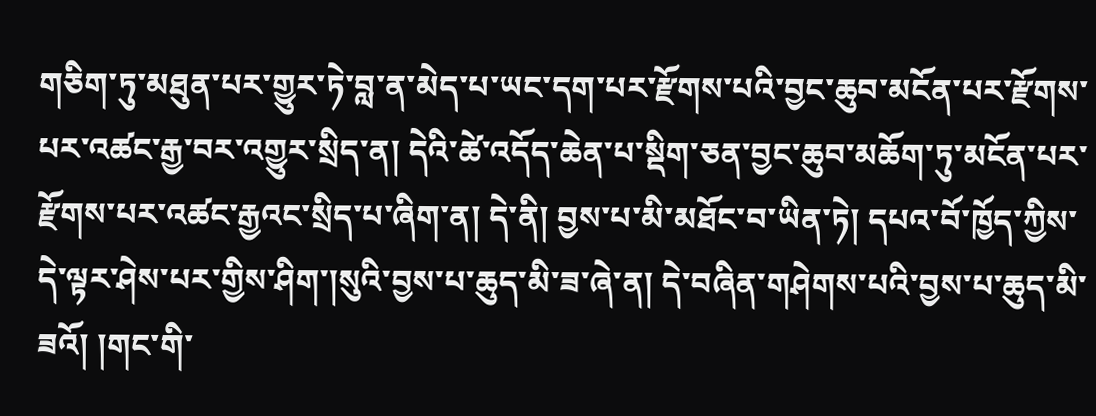གཅིག་ཏུ་མཐུན་པར་གྱུར་ཏེ་བླ་ན་མེད་པ་ཡང་དག་པར་རྫོགས་པའི་བྱང་ཆུབ་མངོན་པར་རྫོགས་པར་འཚང་རྒྱ་བར་འགྱུར་སྲིད་ན། དེའི་ཚེ་འདོད་ཆེན་པ་སྡིག་ཅན་བྱང་ཆུབ་མཆོག་ཏུ་མངོན་པར་རྫོགས་པར་འཚང་རྒྱའང་སྲིད་པ་ཞིག་ན། དེ་ནི། བྱས་པ་མི་མཐོང་བ་ཡིན་ཏེ། དཔའ་བོ་ཁྱོད་ཀྱིས་དེ་ལྟར་ཤེས་པར་གྱིས་ཤིག་།སུའི་བྱས་པ་ཆུད་མི་ཟ་ཞེ་ན། དེ་བཞིན་གཤེགས་པའི་བྱས་པ་ཆུད་མི་ཟའོ། །གང་གི་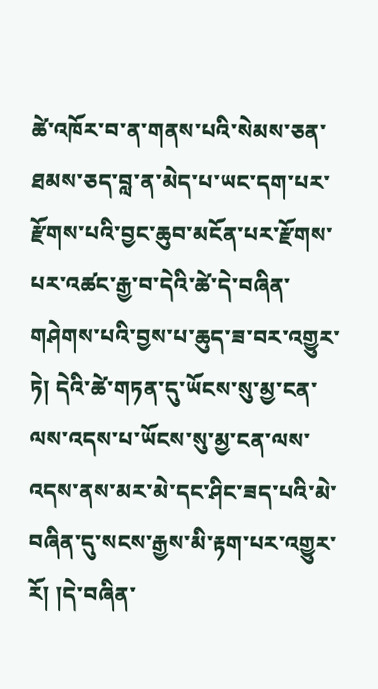ཚེ་འཁོར་བ་ན་གནས་པའི་སེམས་ཅན་ཐམས་ཅད་བླ་ན་མེད་པ་ཡང་དག་པར་རྫོགས་པའི་བྱང་ཆུབ་མངོན་པར་རྫོགས་པར་འཚང་རྒྱ་བ་དེའི་ཚེ་དེ་བཞིན་གཤེགས་པའི་བྱས་པ་ཆུད་ཟ་བར་འགྱུར་ཏེ། དེའི་ཚེ་གཏན་དུ་ཡོངས་སུ་མྱ་ངན་ལས་འདས་པ་ཡོངས་སུ་མྱ་ངན་ལས་འདས་ནས་མར་མེ་དང་ཤིང་ཟད་པའི་མེ་བཞིན་དུ་སངས་རྒྱས་མི་རྟག་པར་འགྱུར་རོ། །དེ་བཞིན་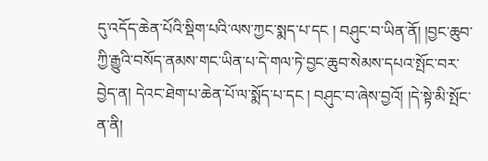དུ་འདོད་ཆེན་པོའི་སྡིག་པའི་ལས་ཀྱང་སྨད་པ་དང ། བཤུང་བ་ཡིན་ནོ། །བྱང་ཆུབ་ཀྱི་རྒྱུའི་བསོད་ནམས་གང་ཡིན་པ་དེ་གལ་ཏེ་བྱང་ཆུབ་སེམས་དཔའ་སྤོང་བར་བྱེད་ན། དེའང་ཐེག་པ་ཆེན་པོ་ལ་སྨོད་པ་དང ། བཤུང་བ་ཞེས་བྱའོ། །དེ་སྟེ་མི་སྤོང་ན་ནི།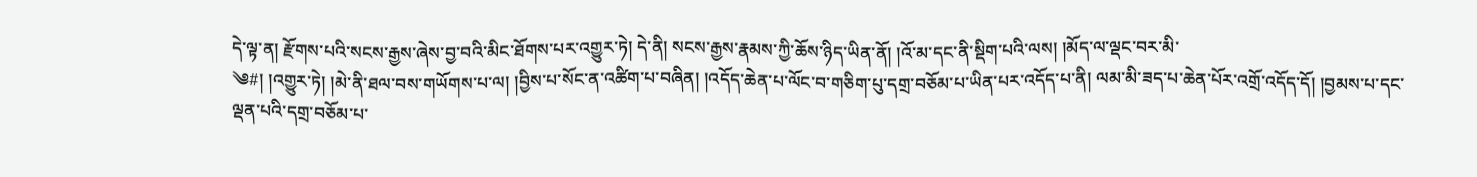དེ་ལྟ་ན། རྫོགས་པའི་སངས་རྒྱས་ཞེས་བྱ་བའི་མིང་ཐོགས་པར་འགྱུར་ཏེ། དེ་ནི། སངས་རྒྱས་རྣམས་ཀྱི་ཆོས་ཉིད་ཡིན་ནོ། །འོ་མ་དང་ནི་སྡིག་པའི་ལས། །མོད་ལ་ལྡང་བར་མི་
༄#། །འགྱུར་ཏེ། །མེ་ནི་ཐལ་བས་གཡོགས་པ་ལ། །བྱིས་པ་སོང་ན་འཚིག་པ་བཞིན། །འདོད་ཆེན་པ་ལོང་བ་གཅིག་པུ་དགྲ་བཅོམ་པ་ཡིན་པར་འདོད་པ་ནི། ལམ་མི་ཟད་པ་ཆེན་པོར་འགྲོ་འདོད་དོ། །བྱམས་པ་དང་ལྡན་པའི་དགྲ་བཅོམ་པ་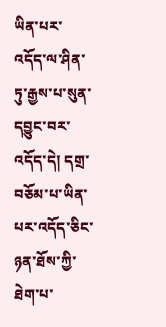ཡིན་པར་འདོད་ལ་ཤིན་ཏུ་རྒྱས་པ་སུན་དབྱུང་བར་འདོད་དེ། དགྲ་བཅོམ་པ་ཡིན་པར་འདོད་ཅིང་ཉན་ཐོས་ཀྱི་ཐེག་པ་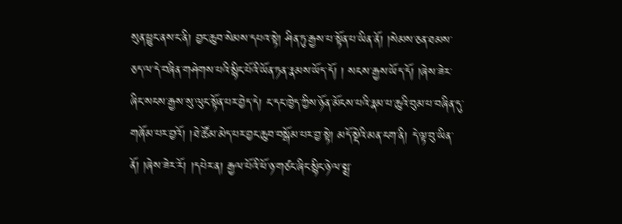སུན་ཕྱུང་ནས་ང་ནི། བྱང་ཆུབ་སེམས་དཔའ་སྟེ། ཤིན་ཏུ་རྒྱས་པ་སྟོན་པ་ཡིན་ནོ། །སེམས་ཅན་ཐམས་ཅད་ལ་དེ་བཞིན་གཤེགས་པའི་སྙིང་པོའི་ཡོན་ཏན་རྣམས་ཡོད་དོ། ། སངས་རྒྱས་ཡོད་དོ། །ཞེས་ཟེར་ཞིང་སངས་རྒྱས་སུ་ལུང་སྟོན་པར་བྱེད་དེ། ང་དང་ཁྱེད་ཀྱིས་ཉོན་མོངས་པའི་རྣམ་པ་ཆུའི་བུམ་པ་བཞིན་དུ་གཞོམ་པར་བྱའོ། །ཐེ་ཚོམ་མེད་པར་བྱང་ཆུབ་བསྒོམ་པར་བྱ་སྟེ། མདོ་སྡེའི་མན་ངག་ནི། དེ་ལྟ་བུ་ཡིན་ནོ། །ཞེས་ཟེར་རོ། །དཔེར་ན། རྒྱལ་པོའི་ཕོ་ཉ་གཙང་ཞིང་སྙིང་ཉེ་ལ་སྨྲ་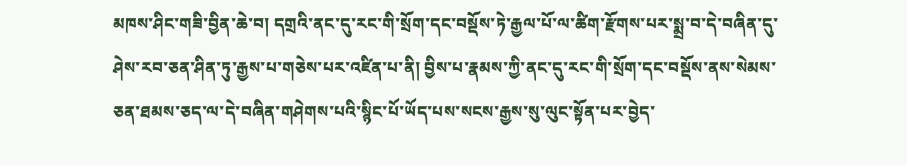མཁས་ཤིང་གཟི་བྱིན་ཆེ་བ། དགྲའི་ནང་དུ་རང་གི་སྲོག་དང་བསྡོས་ཏེ་རྒྱལ་པོ་ལ་ཚིག་རྫོགས་པར་སྨྲ་བ་དེ་བཞིན་དུ་ཤེས་རབ་ཅན་ཤིན་ཏུ་རྒྱས་པ་གཅེས་པར་འཛིན་པ་ནི། བྱིས་པ་རྣམས་ཀྱི་ནང་དུ་རང་གི་སྲོག་དང་བསྡོས་ནས་སེམས་ཅན་ཐམས་ཅད་ལ་དེ་བཞིན་གཤེགས་པའི་སྙིང་པོ་ཡོད་པས་སངས་རྒྱས་སུ་ལུང་སྟོན་པར་བྱེད་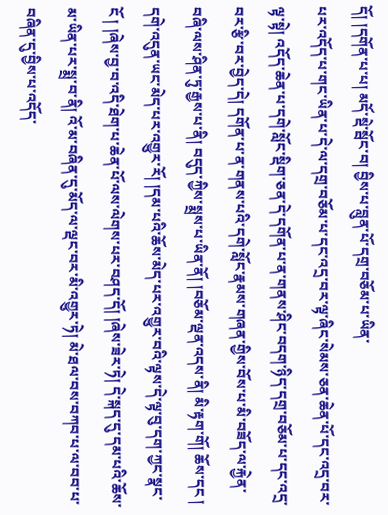དོ། །དགོན་པ་པ། མདོ་སྡེ་སྦོང་བ། བྱིས་པ་བླུན་པོ་དགྲ་བཅོམ་པ་ཡིན་
པར་འདོད་པ་གང་ཡིན་པ་དེ་ལ་དགྲ་བཅོམ་པ་དང་འདྲ་བར་ལྟ་ཞིང་སེམས་ཅན་ཆེན་པོ་དང་འདྲ་བར་ལྟ་སྟེ། འདོད་ཆེན་པ་དགེ་སློང་སྡིག་ཅན་དེ་དགོན་པ་ན་གནས་ཤིང་བདག་ཉིད་དགྲ་བཅོམ་པ་དང་འདྲ་བར་རྩི་བར་བྱེད་དེ། དགོན་པ་ན་གནས་པའི་དགེ་སློང་རྣམས་གཞན་གྱིས་བོས་པ་མི་བཟོད་ལ་རྐྱེན་བཞི་ལས་ཤིན་ཏུ་རྒྱས་པ་ནི། བདུད་ཀྱིས་སྨྲས་པ་ཡིན་ནོ། །བཅོམ་ལྡན་འདས་ནི། མི་རྟག་གོ། ཆོས་དང ། དགེ་འདུན་ཡང་མེད་པར་འགྱུར་རོ། །དམ་པའི་ཆོས་མེད་པར་འགྱུར་བའི་ལྟས་དེ་ལྟ་བུ་དག་ཀྱང་སྣང་ངོ ། །ཞེས་བྱ་བ་འདི་ཐེག་པ་ཆེན་པོ་ལས་ལེགས་པར་བཤད་དོ། །ཞེས་ཟེར་ཏེ། དེ་སྐད་དུ་དམ་པའི་ཆོས་མ་ཡིན་པར་སྨྲ་བ་ནི། འོ་མ་བཞིན་དུ་མོད་ལ་ལྡང་བར་མི་འགྱུར་ཏེ། མེ་ཐལ་བས་བཀབ་པ་ལ་བབ་པ་བཞིན་དུ་བྱིས་པ་འདོད་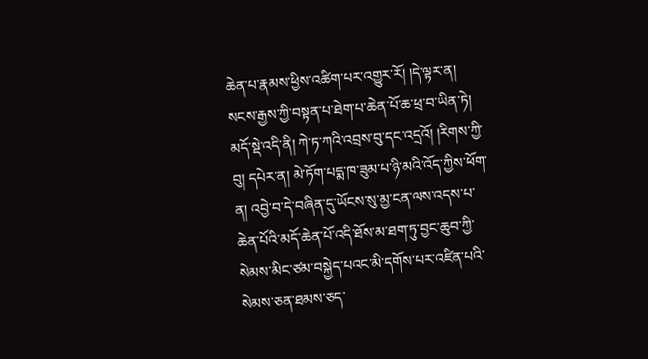ཆེན་པ་རྣམས་ཕྱིས་འཚིག་པར་འགྱུར་རོ། །དེ་ལྟར་ན། སངས་རྒྱས་ཀྱི་བསྟན་པ་ཐེག་པ་ཆེན་པོ་ཆ་ཕྲ་བ་ཡིན་ཏེ། མདོ་སྡེ་འདི་ནི། ཀེ་ཏ་ཀའི་འབྲས་བུ་དང་འདྲའོ། །རིགས་ཀྱི་བུ། དཔེར་ན། མེ་ཏོག་པདྨ་ཁ་ཟུམ་པ་ཉི་མའི་འོད་ཀྱིས་ཕོག་ན། འབྱེ་བ་དེ་བཞིན་དུ་ཡོངས་སུ་མྱ་ངན་ལས་འདས་པ་ཆེན་པོའི་མདོ་ཆེན་པོ་འདི་ཐོས་མ་ཐག་ཏུ་བྱང་ཆུབ་ཀྱི་སེམས་མིང་ཙམ་བསྐྱེད་པའང་མི་དགོས་པར་འཛིན་པའི་སེམས་ཅན་ཐམས་ཅད་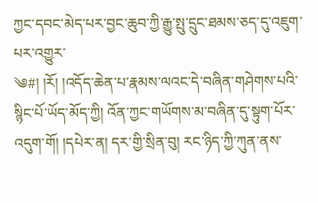ཀྱང་དབང་མེད་པར་བྱང་ཆུབ་ཀྱི་རྒྱུ་སྤུ་དྲུང་ཐམས་ཅད་དུ་འཇུག་པར་འགྱུར་
༄#། །རོ། །འདོད་ཆེན་པ་རྣམས་ལའང་དེ་བཞིན་གཤེགས་པའི་སྙིང་པོ་ཡོད་མོད་ཀྱི། འོན་ཀྱང་གཡོགས་མ་བཞིན་དུ་སྟུག་པོར་འདུག་གོ། །དཔེར་ན། དར་གྱི་སྲིན་བུ། རང་ཉིད་ཀྱི་ཀུན་ནས་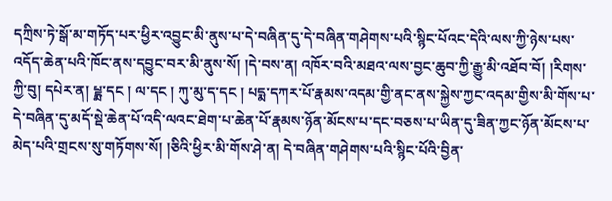དཀྲིས་ཏེ་སྒོ་མ་གཏོད་པར་ཕྱིར་འབྱུང་མི་ནུས་པ་དེ་བཞིན་དུ་དེ་བཞིན་གཤེགས་པའི་སྙིང་པོའང་དེའི་ལས་ཀྱི་ཉེས་པས་འདོད་ཆེན་པའི་ཁོང་ནས་དབྱུང་བར་མི་ནུས་སོ། །དེ་བས་ན། འཁོར་བའི་མཐའ་ལས་བྱང་ཆུབ་ཀྱི་རྒྱུ་མི་འཐོབ་བོ། །རིགས་ཀྱི་བུ། དཔེར་ན། པྡྨ་དང ། ལ་དང ། ཀུ་མུ་ད་དང ། པདྨ་དཀར་པོ་རྣམས་འདམ་གྱི་ནང་ནས་སྐྱེས་ཀྱང་འདམ་གྱིས་མི་གོས་པ་དེ་བཞིན་དུ་མདོ་སྡེ་ཆེན་པོ་འདི་ལའང་ཐེག་པ་ཆེན་པོ་རྣམས་ཉོན་མོངས་པ་དང་བཅས་པ་ཡིན་དུ་ཟིན་ཀྱང་ཉོན་མོངས་པ་མེད་པའི་གྲངས་སུ་གཏོགས་སོ། །ཅིའི་ཕྱིར་མི་གོས་ཤེ་ན། དེ་བཞིན་གཤེགས་པའི་སྙིང་པོའི་བྱིན་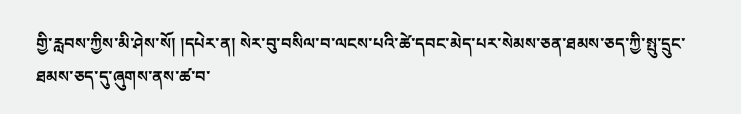གྱི་རླབས་ཀྱིས་མི་ཤེས་སོ། །དཔེར་ན། སེར་བུ་བསིལ་བ་ལངས་པའི་ཚེ་དབང་མེད་པར་སེམས་ཅན་ཐམས་ཅད་ཀྱི་སྤུ་དྲུང་ཐམས་ཅད་དུ་ཞུགས་ནས་ཚ་བ་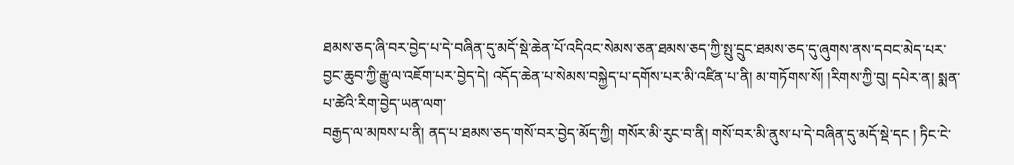ཐམས་ཅད་ཞི་བར་བྱེད་པ་དེ་བཞིན་དུ་མདོ་སྡེ་ཆེན་པོ་འདིའང་སེམས་ཅན་ཐམས་ཅད་ཀྱི་སྤུ་དྲུང་ཐམས་ཅད་དུ་ཞུགས་ནས་དབང་མེད་པར་བྱང་ཆུབ་ཀྱི་རྒྱུ་ལ་འཇོག་པར་བྱེད་དེ། འདོད་ཆེན་པ་སེམས་བསྐྱེད་པ་དགོས་པར་མི་འཛིན་པ་ནི། མ་གཏོགས་སོ། །རིགས་ཀྱི་བུ། དཔེར་ན། སྨན་པ་ཚེའི་རིག་བྱེད་ཡན་ལག་
བརྒྱད་ལ་མཁས་པ་ནི། ནད་པ་ཐམས་ཅད་གསོ་བར་བྱེད་མོད་ཀྱི། གསོར་མི་རུང་བ་ནི། གསོ་བར་མི་ནུས་པ་དེ་བཞིན་དུ་མདོ་སྡེ་དང ། ཏིང་ངེ་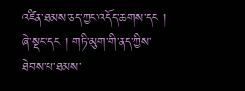འཛིན་ཐམས་ཅད་ཀྱང་འདོད་ཆགས་དང ། ཞེ་སྡང་དང ། གཏི་མུག་གི་ནད་ཀྱིས་ཐེབས་པ་ཐམས་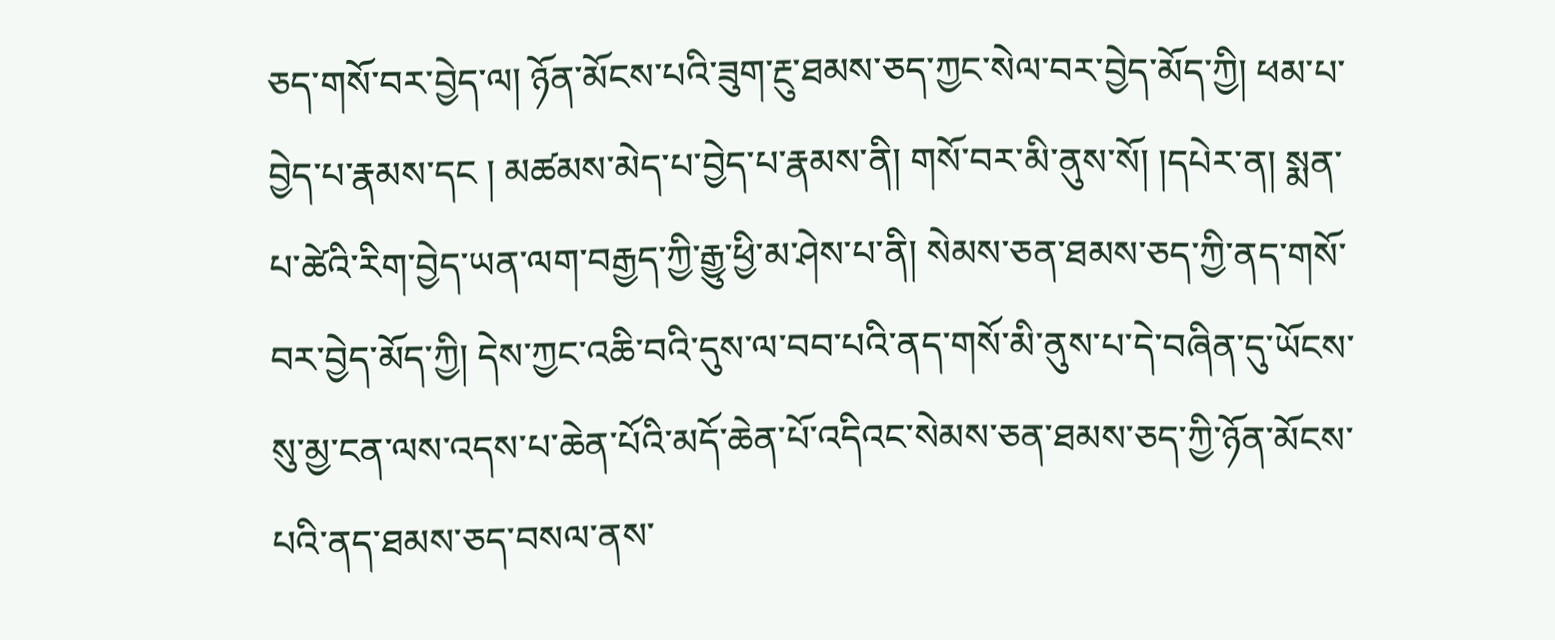ཅད་གསོ་བར་བྱེད་ལ། ཉོན་མོངས་པའི་ཟུག་རྔུ་ཐམས་ཅད་ཀྱང་སེལ་བར་བྱེད་མོད་ཀྱི། ཕམ་པ་བྱེད་པ་རྣམས་དང ། མཚམས་མེད་པ་བྱེད་པ་རྣམས་ནི། གསོ་བར་མི་ནུས་སོ། །དཔེར་ན། སྨན་པ་ཚེའི་རིག་བྱེད་ཡན་ལག་བརྒྱད་ཀྱི་རྒྱུ་ཕྱི་མ་ཤེས་པ་ནི། སེམས་ཅན་ཐམས་ཅད་ཀྱི་ནད་གསོ་བར་བྱེད་མོད་ཀྱི། དེས་ཀྱང་འཆི་བའི་དུས་ལ་བབ་པའི་ནད་གསོ་མི་ནུས་པ་དེ་བཞིན་དུ་ཡོངས་སུ་མྱ་ངན་ལས་འདས་པ་ཆེན་པོའི་མདོ་ཆེན་པོ་འདིའང་སེམས་ཅན་ཐམས་ཅད་ཀྱི་ཉོན་མོངས་པའི་ནད་ཐམས་ཅད་བསལ་ནས་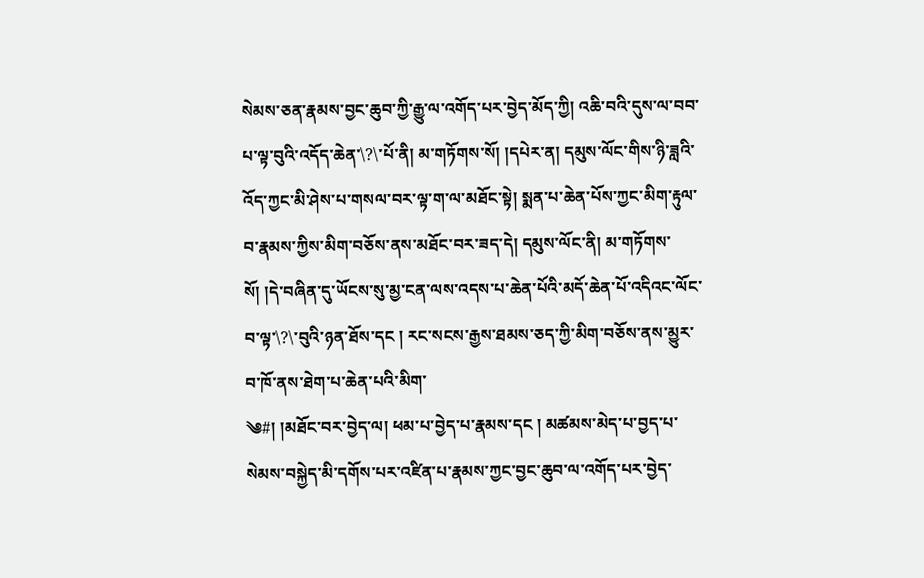སེམས་ཅན་རྣམས་བྱང་ཆུབ་ཀྱི་རྒྱུ་ལ་འགོད་པར་བྱེད་མོད་ཀྱི། འཆི་བའི་དུས་ལ་བབ་པ་ལྟ་བུའི་འདོད་ཆེན་\?\་པོ་ནི། མ་གཏོགས་སོ། །དཔེར་ན། དམུས་ལོང་གིས་ཉི་ཟླའི་འོད་ཀྱང་མི་ཤེས་པ་གསལ་བར་ལྟ་ག་ལ་མཐོང་སྟེ། སྨན་པ་ཆེན་པོས་ཀྱང་མིག་རྟུལ་བ་རྣམས་ཀྱིས་མིག་བཅོས་ནས་མཐོང་བར་ཟད་དེ། དམུས་ལོང་ནི། མ་གཏོགས་སོ། །དེ་བཞིན་དུ་ཡོངས་སུ་མྱ་ངན་ལས་འདས་པ་ཆེན་པོའི་མདོ་ཆེན་པོ་འདིའང་ལོང་བ་ལྟ་\?\་བུའི་ཉན་ཐོས་དང ། རང་སངས་རྒྱས་ཐམས་ཅད་ཀྱི་མིག་བཅོས་ནས་མྱུར་བ་ཁོ་ནས་ཐེག་པ་ཆེན་པའི་མིག་
༄#། །མཐོང་བར་བྱེད་ལ། ཕམ་པ་བྱེད་པ་རྣམས་དང ། མཚམས་མེད་པ་བྱད་པ་སེམས་བསྐྱེད་མི་དགོས་པར་འཛིན་པ་རྣམས་ཀྱང་བྱང་ཆུབ་ལ་འགོད་པར་བྱེད་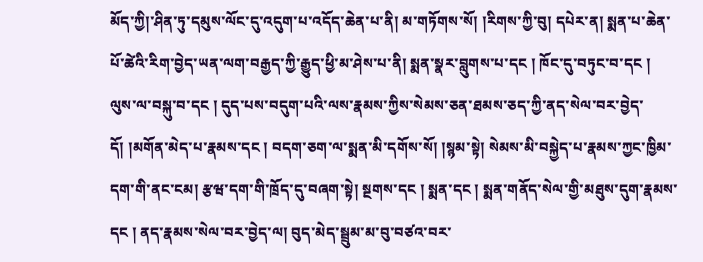མོད་ཀྱི།་ཤིན་ཏུ་དམུས་ལོང་དུ་འདུག་པ་འདོད་ཆེན་པ་ནི། མ་གཏོགས་སོ། །རིགས་ཀྱི་བུ། དཔེར་ན། སྨན་པ་ཆེན་པོ་ཚེའི་རིག་བྱེད་ཡན་ལག་བརྒྱད་ཀྱི་རྒྱུད་ཕྱི་མ་ཤེས་པ་ནི། སྨན་སྣར་བླུགས་པ་དང ། ཁོང་དུ་བཏུང་བ་དང ། ལུས་ལ་བསྐུ་བ་དང ། དུད་པས་བདུག་པའི་ལས་རྣམས་ཀྱིས་སེམས་ཅན་ཐམས་ཅད་ཀྱི་ནད་སེལ་བར་བྱེད་དོ། །མགོན་མེད་པ་རྣམས་དང ། བདག་ཅག་ལ་སྨན་མི་དགོས་སོ། །སྙམ་སྟེ། སེམས་མི་བསྐྱེད་པ་རྣམས་ཀྱང་ཁྱིམ་དག་གི་ནང་ངམ། རྩཝ་དག་གི་ཁྲོད་དུ་བཞག་སྟེ། སྔགས་དང ། སྨན་དང ། སྨན་གནོད་སེལ་གྱི་མཐུས་དུག་རྣམས་དང ། ནད་རྣམས་སེལ་བར་བྱེད་ལ། བུད་མེད་སྦྲུམ་མ་བུ་བཙའ་བར་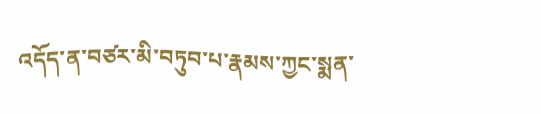འདོད་ན་བཙར་མི་བཏུབ་པ་རྣམས་ཀྱང་སྨན་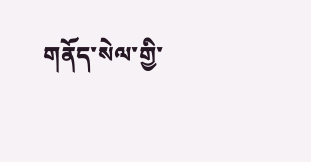གནོད་སེལ་གྱི་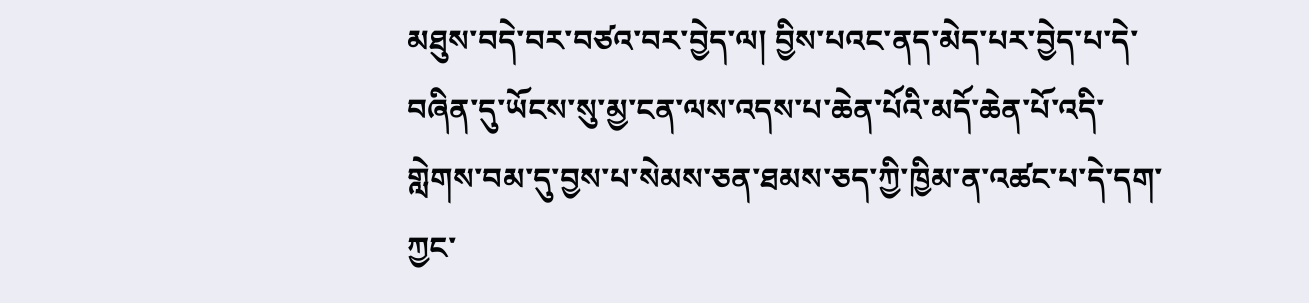མཐུས་བདེ་བར་བཙའ་བར་བྱེད་ལ། བྱིས་པའང་ནད་མེད་པར་བྱེད་པ་དེ་བཞིན་དུ་ཡོངས་སུ་མྱ་ངན་ལས་འདས་པ་ཆེན་པོའི་མདོ་ཆེན་པོ་འདི་གླེགས་བམ་དུ་བྱས་པ་སེམས་ཅན་ཐམས་ཅད་ཀྱི་ཁྱིམ་ན་འཚང་པ་དེ་དག་ཀྱང་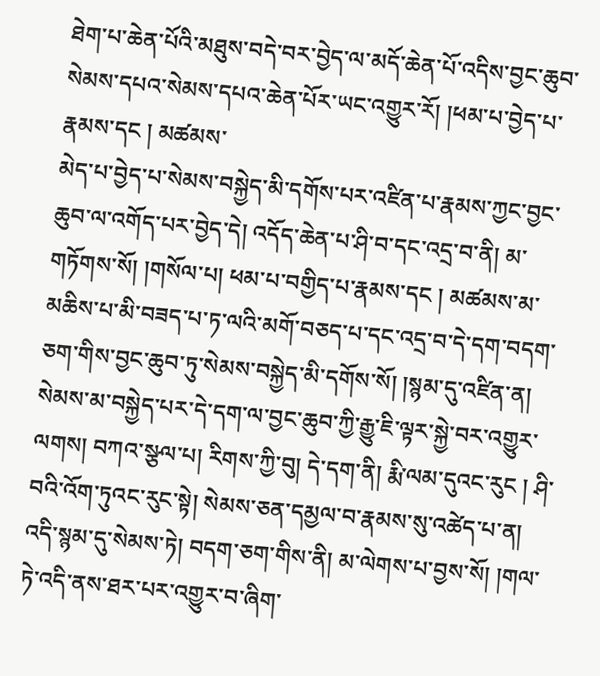ཐེག་པ་ཆེན་པོའི་མཐུས་བདེ་བར་བྱེད་ལ་མདོ་ཆེན་པོ་འདིས་བྱང་ཆུབ་སེམས་དཔའ་སེམས་དཔའ་ཆེན་པོར་ཡང་འགྱུར་རོ། །ཕམ་པ་བྱེད་པ་རྣམས་དང ། མཚམས་
མེད་པ་བྱེད་པ་སེམས་བསྐྱེད་མི་དགོས་པར་འཛིན་པ་རྣམས་ཀྱང་བྱང་ཆུབ་ལ་འགོད་པར་བྱེད་དེ། འདོད་ཆེན་པ་ཤི་བ་དང་འདྲ་བ་ནི། མ་གཏོགས་སོ། །གསོལ་པ། ཕམ་པ་བགྱིད་པ་རྣམས་དང ། མཚམས་མ་མཆིས་པ་མི་བཟད་པ་ཏ་ལའི་མགོ་བཅད་པ་དང་འདྲ་བ་དེ་དག་བདག་ཅག་གིས་བྱང་ཆུབ་ཏུ་སེམས་བསྐྱེད་མི་དགོས་སོ། །སྙམ་དུ་འཛིན་ན། སེམས་མ་བསྐྱེད་པར་དེ་དག་ལ་བྱང་ཆུབ་ཀྱི་རྒྱུ་ཇི་ལྟར་སྐྱེ་བར་འགྱུར་ལགས། བཀའ་སྩལ་པ། རིགས་ཀྱི་བུ། དེ་དག་ནི། རྨི་ལམ་དུའང་རུང ། ཤི་བའི་འོག་ཏུའང་རུང་སྟེ། སེམས་ཅན་དམྱལ་བ་རྣམས་སུ་འཚེད་པ་ན། འདི་སྙམ་དུ་སེམས་ཏེ། བདག་ཅག་གིས་ནི། མ་ལེགས་པ་བྱས་སོ། །གལ་ཏེ་འདི་ནས་ཐར་པར་འགྱུར་བ་ཞིག་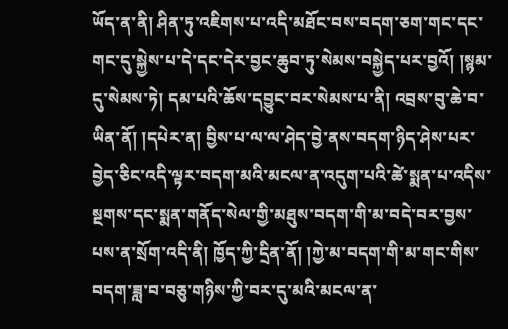ཡོད་ན་ནི། ཤིན་ཏུ་འཇིགས་པ་འདི་མཐོང་བས་བདག་ཅག་གང་དང་གང་དུ་སྐྱེས་པ་དེ་དང་དེར་བྱང་ཆུབ་ཏུ་སེམས་བསྐྱེད་པར་བྱའོ། །སྙམ་དུ་སེམས་ཏེ། དམ་པའི་ཆོས་དབྱུང་བར་སེམས་པ་ནི། འབྲས་བུ་ཆེ་བ་ཡིན་ནོ། །དཔེར་ན། བྱིས་པ་ལ་ལ་ཤེད་བྱེ་ནས་བདག་ཉིད་ཤེས་པར་བྱེད་ཅིང་འདི་ལྟར་བདག་མའི་མངལ་ན་འདུག་པའི་ཚེ་སྨན་པ་འདིས་སྔགས་དང་སྨན་གནོད་སེལ་གྱི་མཐུས་བདག་གི་མ་བདེ་བར་བྱས་པས་ན་སྲོག་འདི་ནི། ཁྱོད་ཀྱི་དྲིན་ནོ། །ཀྱེ་མ་བདག་གི་མ་གང་གིས་བདག་ཟླ་བ་བཅུ་གཉིས་ཀྱི་བར་དུ་མའི་མངལ་ན་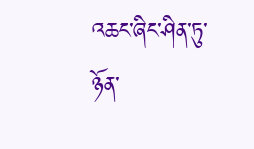འཆང་ཞིང་ཤིན་ཏུ་ཉོན་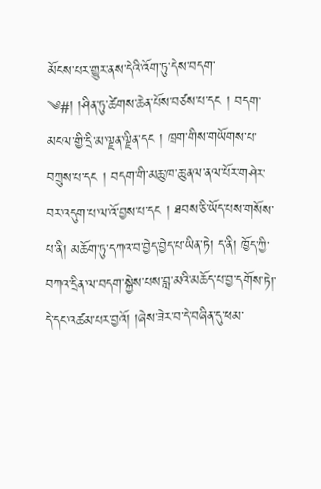མོངས་པར་གྱུར་ནས་དེའི་འོག་ཏུ་དེས་བདག་
༄#། །ཤིན་ཏུ་ཚེགས་ཆེན་པོས་བཙས་པ་དང ། བདག་མངལ་གྱི་དྲི་མ་ལྗན་ལྗིན་དང ། ཁྲག་གིས་གཡོགས་པ་བཀྲུས་པ་དང ། བདག་གི་མཆུ་ཁ་ཆུ་ནལ་ནལ་པོར་གཤེར་བར་འདུག་པ་ལ་འོ་བྱས་པ་དང ། ཐབས་ཅི་ཡོད་པས་གསོས་པ་ནི། མཆོག་ཏུ་དཀའ་བ་བྱེད་བྱེད་པ་ཡིན་ཏེ། ད་ནི། ཁྱོད་ཀྱི་བཀའ་དྲིན་ལ་བདག་སྐྱེས་པས་བླ་མའི་མཆོད་པ་བྱ་དགོས་ཏེ།་དེ་དང་འཚམ་པར་བྱའོ། །ཞེས་ཟེར་བ་དེ་བཞིན་དུ་ཕམ་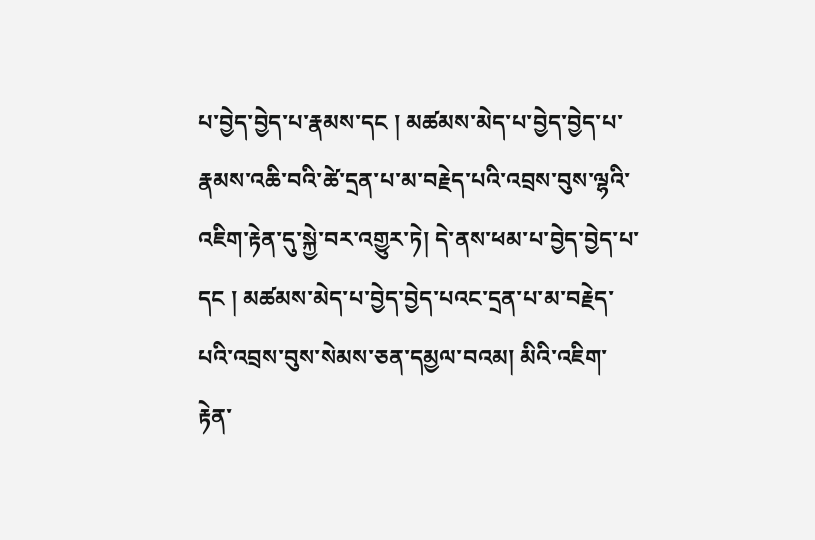པ་བྱེད་བྱེད་པ་རྣམས་དང ། མཚམས་མེད་པ་བྱེད་བྱེད་པ་རྣམས་འཆི་བའི་ཚེ་དྲན་པ་མ་བརྗེད་པའི་འབྲས་བུས་ལྷའི་འཇིག་རྟེན་དུ་སྐྱེ་བར་འགྱུར་ཏེ། དེ་ནས་ཕམ་པ་བྱེད་བྱེད་པ་དང ། མཚམས་མེད་པ་བྱེད་བྱེད་པའང་དྲན་པ་མ་བརྗེད་པའི་འབྲས་བུས་སེམས་ཅན་དམྱལ་བའམ། མིའི་འཇིག་རྟེན་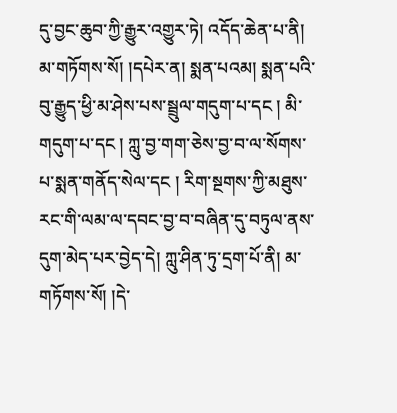དུ་བྱང་ཆུབ་ཀྱི་རྒྱུར་འགྱུར་ཏེ། འདོད་ཆེན་པ་ནི། མ་གཏོགས་སོ། །དཔེར་ན། སྨན་པའམ། སྨན་པའི་བུ་རྒྱུད་ཕྱི་མ་ཤེས་པས་སྦྲུལ་གདུག་པ་དང ། མི་གདུག་པ་དང ། ཀླུ་བྱ་གག་ཅེས་བྱ་བ་ལ་སོགས་པ་སྨན་གནོད་སེལ་དང ། རིག་སྔགས་ཀྱི་མཐུས་རང་གི་ལམ་ལ་དབང་བྱ་བ་བཞིན་དུ་བཏུལ་ནས་དུག་མེད་པར་བྱེད་དེ། ཀླུ་ཤིན་ཏུ་དྲག་པོ་ནི། མ་གཏོགས་སོ། །དེ་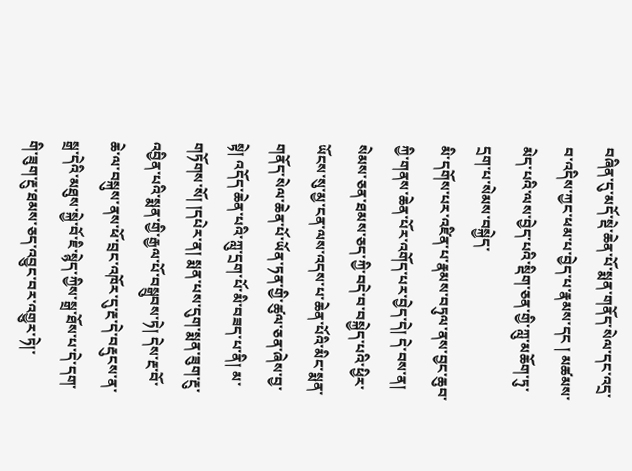བཞིན་དུ་མདོ་སྡེ་ཆེན་པོ་སྨན་གནོད་སེལ་དང་འདྲ་བ་འདིས་ཀྱང་ཕམ་པ་བྱེད་པ་རྣམས་དང ། མཚམས་མེད་པའི་ལས་བྱེད་པའི་སྡིག་ཅན་གྱི་ཀླུ་མཆོག་ཏུ་དྲག་པ་སེམས་བསྐྱེད་
མི་དགོས་པར་འཛིན་པ་རྣམས་བཏུལ་ནས་བྱང་ཆུབ་ཀྱི་གནས་ཆེན་པོར་འགོད་པར་བྱེད་དེ། དེ་བས་ན། སེམས་ཅན་ཐམས་ཅད་ཀྱི་བདེ་བ་བསྐྱེད་པའི་ཕྱིར་ཡོངས་སུ་མྱ་ངན་ལས་འདས་པ་ཆེན་པོའི་མིང་སྨན་གནོད་སེལ་ཆེན་པོ་ཡོན་ཏན་གྱི་ཚུལ་ཅན་ཞེས་བྱ་སྟེ། འདོད་ཆེན་པའི་ཀླུ་དྲག་པོ་མི་བཟད་པ་ནི། མ་གཏོགས་སོ། །དཔེར་ན། སྨན་པས་དུག་སྨན་ཟུག་རྔུ་འབྱིན་པའི་སྨན་གྱི་རྒྱལ་པོ་བསྒྲུབས་ཏེ། དེས་རྔ་བོ་ཆེ་ལ་བསྐུས་ནས་ཕོ་བྲང་འཁོར་དུ་རྔ་དེ་བརྡུངས་ན་སྒྲ་དེའི་མཐུས་སྐྱེ་བོ་ཇི་སྙེད་ཀྱིས་སྒྲ་ཐོས་པ་དེ་དག་གི་ཟུག་རྔུ་ཐམས་ཅད་འབྱུང་བར་འགྱུར་ཏེ།་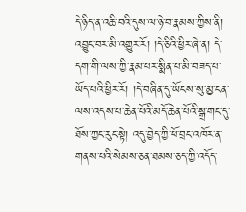དེ་ཉིད་ན་འཆི་བའི་དུས་ལ་ཉེ་བ་རྣམས་ཀྱིས་ནི། འབྱུང་བར་མི་འགྱུར་རོ། །དེ་ཅིའི་ཕྱིར་ཞེ་ན། དེ་དག་གི་ལས་ཀྱི་རྣམ་པར་སྨིན་པ་མི་བཟད་པ་ཡོད་པའི་ཕྱིར་རོ། །དེ་བཞིན་དུ་ཡོངས་སུ་མྱ་ངན་ལས་འདས་པ་ཆེན་པོའི་མདོ་ཆེན་པོའི་སྒྲ་གང་དུ་ཐོས་ཀྱང་རུང་སྟེ། འདུ་བྱེད་ཀྱི་ཕོ་བྲང་འཁོར་ན་གནས་པའི་སེམས་ཅན་ཐམས་ཅད་ཀྱི་འདོད་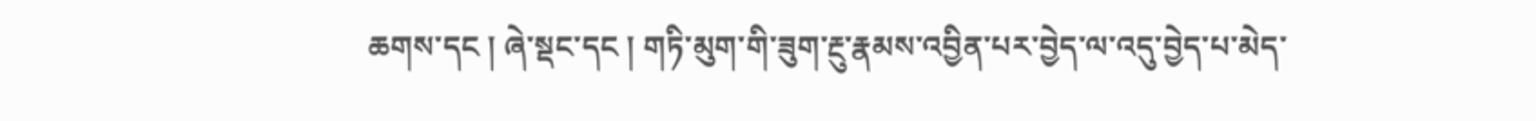ཆགས་དང ། ཞེ་སྡང་དང ། གཏི་མུག་གི་ཟུག་རྔུ་རྣམས་འབྱིན་པར་བྱེད་ལ་འདུ་བྱེད་པ་མེད་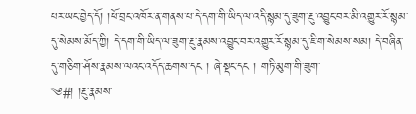པར་ཡང་བྱེད་དོ། །ཕོ་བྲང་འཁོར་ན་གནས་པ་དེ་དག་གི་ཡིད་ལ་འདི་སྙམ་དུ་ཟུག་རྔུ་འབྱུང་བར་མི་འགྱུར་རོ་སྙམ་དུ་སེམས་མོད་ཀྱི། དེ་དག་གི་ཡིད་ལ་ཟུག་རྔུ་རྣམས་འབྱུང་བར་འགྱུར་རོ་སྙམ་དུ་ཇི་ག་སེམས་སམ། དེ་བཞིན་དུ་གཅིག་ཤོས་རྣམས་ལའང་འདོད་ཆགས་དང ། ཞེ་སྡང་དང ། གཏི་མུག་གི་ཟུག་
༄#། །རྔུ་རྣམས་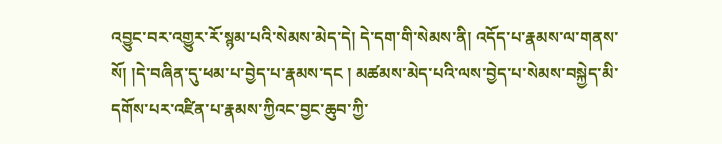འབྱུང་བར་འགྱུར་རོ་སྙམ་པའི་སེམས་མེད་དེ། དེ་དག་གི་སེམས་ནི། འདོད་པ་རྣམས་ལ་གནས་སོ། །དེ་བཞིན་དུ་ཕམ་པ་བྱེད་པ་རྣམས་དང ། མཚམས་མེད་པའི་ལས་བྱེད་པ་སེམས་བསྐྱེད་མི་དགོས་པར་འཛིན་པ་རྣམས་ཀྱིའང་བྱང་ཆུབ་ཀྱི་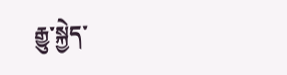རྒྱུ་སྐྱེད་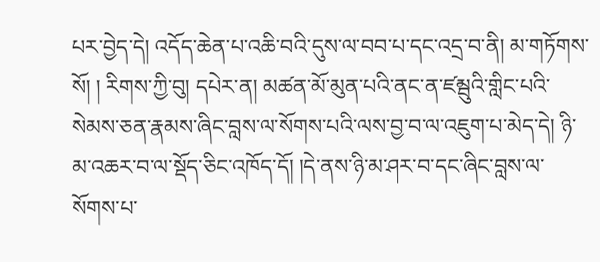པར་བྱེད་དེ། འདོད་ཆེན་པ་འཆི་བའི་དུས་ལ་བབ་པ་དང་འདྲ་བ་ནི། མ་གཏོགས་སོ། ། རིགས་ཀྱི་བུ། དཔེར་ན། མཚན་མོ་མུན་པའི་ནང་ན་ཛམྦུའི་གླིང་པའི་སེམས་ཅན་རྣམས་ཞིང་བླས་ལ་སོགས་པའི་ལས་བྱ་བ་ལ་འཇུག་པ་མེད་དེ། ཉི་མ་འཆར་བ་ལ་སྡོད་ཅིང་འཁོད་དོ། །དེ་ནས་ཉི་མ་ཤར་བ་དང་ཞིང་བླས་ལ་སོགས་པ་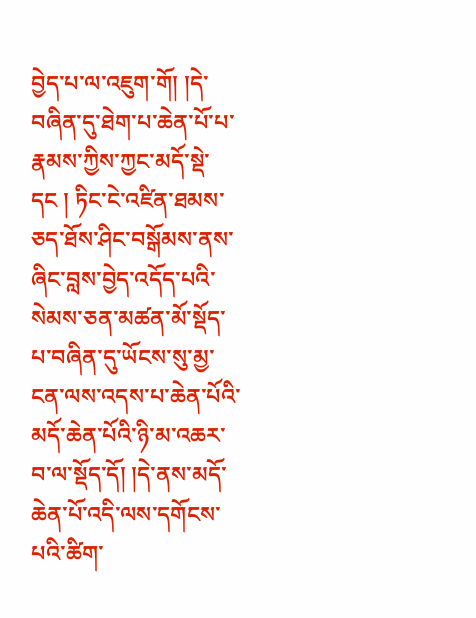བྱེད་པ་ལ་འཇུག་གོ། །དེ་བཞིན་དུ་ཐེག་པ་ཆེན་པོ་པ་རྣམས་ཀྱིས་ཀྱང་མདོ་སྡེ་དང ། ཏིང་ངེ་འཛིན་ཐམས་ཅད་ཐོས་ཤིང་བསྒོམས་ནས་ཞིང་བླས་བྱེད་འདོད་པའི་སེམས་ཅན་མཚན་མོ་སྡོད་པ་བཞིན་དུ་ཡོངས་སུ་མྱ་ངན་ལས་འདས་པ་ཆེན་པོའི་མདོ་ཆེན་པོའི་ཉི་མ་འཆར་བ་ལ་སྡོད་དོ། །དེ་ནས་མདོ་ཆེན་པོ་འདི་ལས་དགོངས་པའི་ཚིག་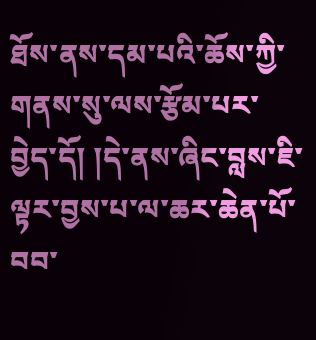ཐོས་ནས་དམ་པའི་ཆོས་ཀྱི་གནས་སུ་ལས་རྩོམ་པར་བྱེད་དོ། །དེ་ནས་ཞིང་བླས་ཇི་ལྟར་བྱས་པ་ལ་ཆར་ཆེན་པོ་བབ་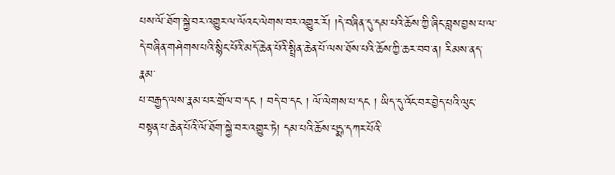པས་ལོ་ཐོག་སྐྱེ་བར་འགྱུར་ལ་ལོའང་ལེགས་བར་འགྱུར་རོ། །དེ་བཞིན་དུ་དམ་པའི་ཆོས་ཀྱི་ཞིང་བླས་བྱས་པ་ལ་དེ་བཞིན་གཤེགས་པའི་སྙིང་པོའི་མདོ་ཆེན་པོའི་སྤྲིན་ཆེན་པོ་ལས་ཐོས་པའི་ཆོས་ཀྱི་ཆར་བབ་ན། རིམས་ནད་རྣམ་
པ་བརྒྱད་ལས་རྣམ་པར་གྲོལ་བ་དང ། བདེ་བ་དང ། ལོ་ལེགས་པ་དང ། ཡིད་དུ་འོང་བར་བྱེད་པའི་ལུང་བསྟན་པ་ཆེན་པོའི་ལོ་ཐོག་སྐྱེ་བར་འགྱུར་ཏེ། དམ་པའི་ཆོས་པདྨ་དཀར་པོའི་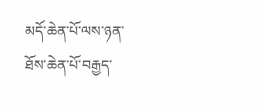མདོ་ཆེན་པོ་ལས་ཉན་ཐོས་ཆེན་པོ་བརྒྱད་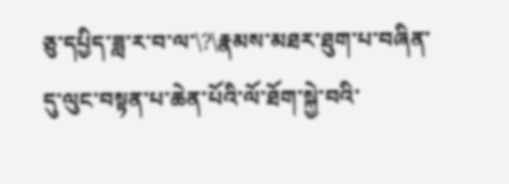ཅུ་དཔྱིད་ཟླ་ར་བ་ལ་\?\རྣམས་མཐར་ཐུག་པ་བཞིན་དུ་ལུང་བསྟན་པ་ཆེན་པོའི་ལོ་ཐོག་སྐྱེ་བའི་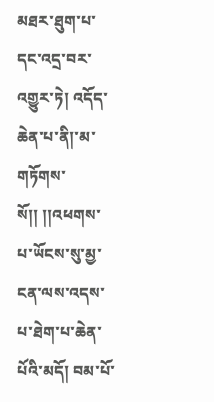མཐར་ཐུག་པ་དང་འདྲ་བར་འགྱུར་ཏེ། འདོད་ཆེན་པ་ནི།་མ་གཏོགས་སོ།། །།འཕགས་པ་ཡོངས་སུ་མྱ་ངན་ལས་འདས་པ་ཐེག་པ་ཆེན་པོའི་མདོ། བམ་པོ་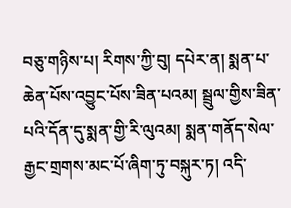བཅུ་གཉིས་པ། རིགས་ཀྱི་བུ། དཔེར་ན། སྨན་པ་ཆེན་པོས་འབྱུང་པོས་ཟིན་པའམ། སྦྲུལ་གྱིས་ཟིན་པའི་དོན་དུ་སྨན་གྱི་རི་ལུའམ། སྨན་གནོད་སེལ་རྒྱང་གྲགས་མང་པོ་ཞིག་ཏུ་བསྐུར་ཏ། འདི་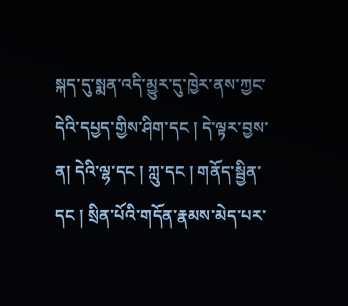སྐད་དུ་སྨན་འདི་མྱུར་དུ་ཁྱེར་ནས་ཀྱང་དེའི་དཔྱད་གྱིས་ཤིག་དང ། དེ་ལྟར་བྱས་ན། དེའི་ལྷ་དང ། ཀླུ་དང ། གནོད་སྦྱིན་དང ། སྲིན་པོའི་གདོན་རྣམས་མེད་པར་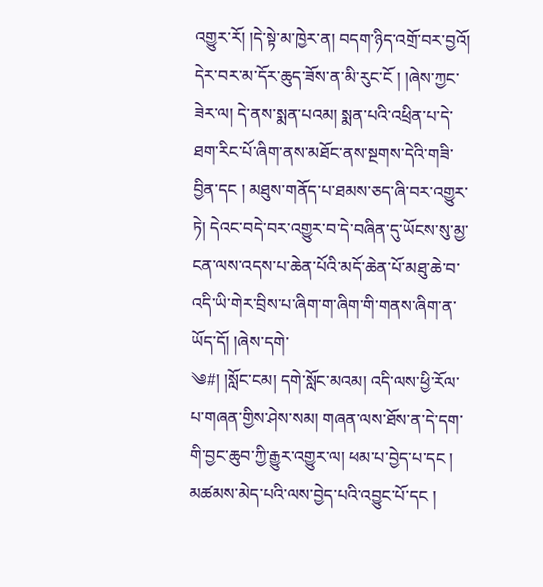འགྱུར་རོ། །དེ་སྟེ་མ་ཁྱེར་ན། བདག་ཉིད་འགྲོ་བར་བྱའོ། དེར་བར་མ་དོར་ཆུད་ཟོས་ན་མི་རུང་ངོ ། །ཞེས་ཀྱང་ཟེར་ལ། དེ་ནས་སྨན་པའམ། སྨན་པའི་འཕྲིན་པ་དེ་ཐག་རིང་པོ་ཞིག་ནས་མཐོང་ནས་སྔགས་དེའི་གཟི་བྱིན་དང ། མཐུས་གནོད་པ་ཐམས་ཅད་ཞི་བར་འགྱུར་ཏེ། དེའང་བདེ་བར་འགྱུར་བ་དེ་བཞིན་དུ་ཡོངས་སུ་མྱ་ངན་ལས་འདས་པ་ཆེན་པོའི་མདོ་ཆེན་པོ་མཐུ་ཆེ་བ་འདི་ཡི་གེར་བྲིས་པ་ཞིག་ག་ཞིག་གི་གནས་ཞིག་ན་ཡོད་དོ། །ཞེས་དགེ་
༄#། །སློང་ངམ། དགེ་སློང་མའམ། འདི་ལས་ཕྱི་རོལ་པ་གཞན་གྱིས་ཤེས་སམ། གཞན་ལས་ཐོས་ན་དེ་དག་གི་བྱང་ཆུབ་ཀྱི་རྒྱུར་འགྱུར་ལ། ཕམ་པ་བྱེད་པ་དང ། མཚམས་མེད་པའི་ལས་བྱེད་པའི་འབྱུང་པོ་དང །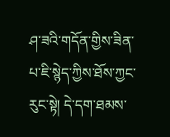ཤ་ཟའི་གདོན་གྱིས་ཟིན་པ་ཇི་སྙེད་ཀྱིས་ཐོས་ཀྱང་རུང་སྟེ། དེ་དག་ཐམས་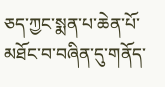ཅད་ཀྱང་སྨན་པ་ཆེན་པོ་མཐོང་བ་བཞིན་དུ་གནོད་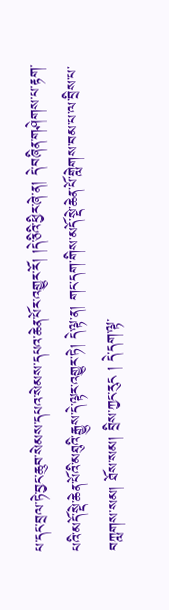པ་དང་བྲལ་ཏེ་བྱང་ཆུབ་སེམས་དཔའ་སེམས་དཔའ་ཆེན་པོར་འགྱུར་རོ། །དེ་ཅིའི་ཕྱིར་ཞེ་ན། དེ་བཞིན་གཤེགས་པ་རྟག་པའི་མདོ་སྡེ་ཆེན་པོའི་མཐུའི་རྒྱུས་དེ་ལྟར་འགྱུར་ཏེ། དེ་ལྟ་ན། གང་དག་གིས་མདོ་སྡེ་ཆེན་པོ་གླེགས་བམ་པ་ལ་བྲིས་པ་བཀླགས་སམ། ཐོས་སམ། བྲིས་ཀྱང་རུང ། དེ་དག་ལྟ་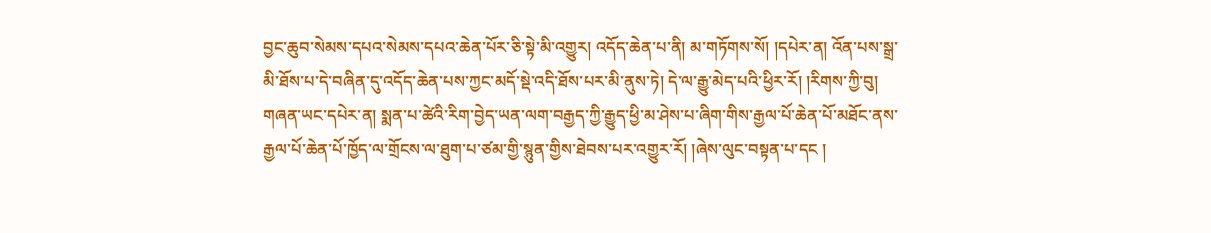བྱང་ཆུབ་སེམས་དཔའ་སེམས་དཔའ་ཆེན་པོར་ཅི་སྟེ་མི་འགྱུར། འདོད་ཆེན་པ་ནི། མ་གཏོགས་སོ། །དཔེར་ན། འོན་པས་སྒྲ་མི་ཐོས་པ་དེ་བཞིན་དུ་འདོད་ཆེན་པས་ཀྱང་མདོ་སྡེ་འདི་ཐོས་པར་མི་ནུས་ཏེ། དེ་ལ་རྒྱུ་མེད་པའི་ཕྱིར་རོ། །རིགས་ཀྱི་བུ། གཞན་ཡང་དཔེར་ན། སྨན་པ་ཚེའི་རིག་བྱེད་ཡན་ལག་བརྒྱད་ཀྱི་རྒྱུད་ཕྱི་མ་ཤེས་པ་ཞིག་གིས་རྒྱལ་པོ་ཆེན་པོ་མཐོང་ནས་རྒྱལ་པོ་ཆེན་པོ་ཁྱོད་ལ་གྲོངས་ལ་ཐུག་པ་ཙམ་གྱི་སྙུན་གྱིས་ཐེབས་པར་འགྱུར་རོ། །ཞེས་ལུང་བསྟན་པ་དང །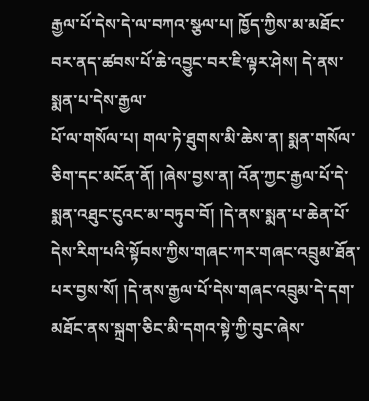རྒྱལ་པོ་དེས་དེ་ལ་བཀའ་སྩལ་པ། ཁྱོད་ཀྱིས་མ་མཐོང་བར་ནད་ཚབས་པོ་ཆེ་འབྱུང་བར་ཇི་ལྟར་ཤེས། དེ་ནས་སྨན་པ་དེས་རྒྱལ་
པོ་ལ་གསོལ་པ། གལ་ཏེ་ཐུགས་མི་ཆེས་ན། སྨན་གསོལ་ཅིག་དང་མངོན་ནོ། །ཞེས་བྱས་ན། འོན་ཀྱང་རྒྱལ་པོ་དེ་སྨན་འཐུང་ངུའང་མ་བཏུབ་བོ། །དེ་ནས་སྨན་པ་ཆེན་པོ་དེས་རིག་པའི་སྟོབས་ཀྱིས་གཞང་ཀར་གཞང་འབྲུམ་ཐོན་པར་བྱས་སོ། །དེ་ནས་རྒྱལ་པོ་དེས་གཞང་འབྲུམ་དེ་དག་མཐོང་ནས་སྐྲག་ཅིང་མི་དགའ་སྟེ་ཀྱི་བུང་ཞེས་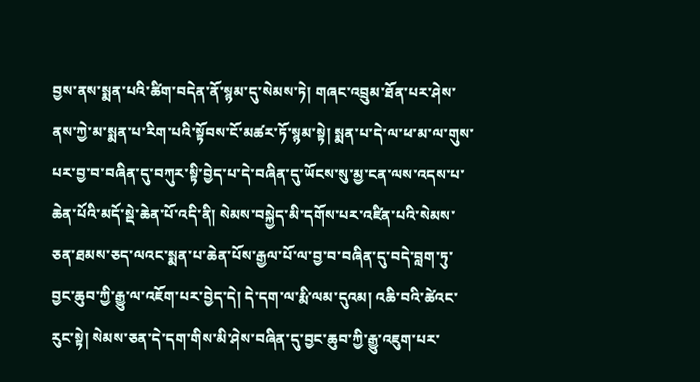བྱས་ནས་སྨན་པའི་ཚིག་བདེན་ནོ་སྙམ་དུ་སེམས་ཏེ། གཞང་འབྲུམ་ཐོན་པར་ཤེས་ནས་ཀྱེ་མ་སྨན་པ་རིག་པའི་སྟོབས་ངོ་མཚར་ཏོ་སྙམ་སྟེ། སྨན་པ་དེ་ལ་ཕ་མ་ལ་གུས་པར་བྱ་བ་བཞིན་དུ་བཀུར་སྟི་བྱེད་པ་དེ་བཞིན་དུ་ཡོངས་སུ་མྱ་ངན་ལས་འདས་པ་ཆེན་པོའི་མདོ་སྡེ་ཆེན་པོ་འདི་ནི། སེམས་བསྐྱེད་མི་དགོས་པར་འཛིན་པའི་སེམས་ཅན་ཐམས་ཅད་ལའང་སྨན་པ་ཆེན་པོས་རྒྱལ་པོ་ལ་བྱ་བ་བཞིན་དུ་བདེ་བླག་ཏུ་བྱང་ཆུབ་ཀྱི་རྒྱུ་ལ་འཇོག་པར་བྱེད་དེ། དེ་དག་ལ་རྨི་ལམ་དུའམ། འཆི་བའི་ཚེའང་རུང་སྟེ། སེམས་ཅན་དེ་དག་གིས་མི་ཤེས་བཞིན་དུ་བྱང་ཆུབ་ཀྱི་རྒྱུ་འཇུག་པར་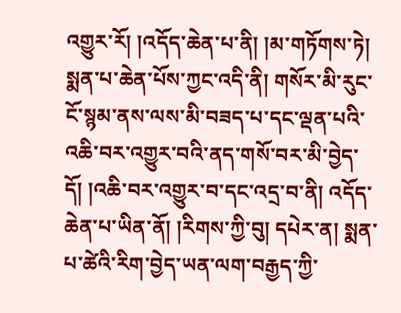འགྱུར་རོ། །འདོད་ཆེན་པ་ནི། །མ་གཏོགས་ཏེ། སྨན་པ་ཆེན་པོས་ཀྱང་འདི་ནི། གསོར་མི་རུང་ངོ་སྙམ་ནས་ལས་མི་བཟད་པ་དང་ལྡན་པའི་འཆི་བར་འགྱུར་བའི་ནད་གསོ་བར་མི་བྱེད་དོ། །འཆི་བར་འགྱུར་བ་དང་འདྲ་བ་ནི། འདོད་ཆེན་པ་ཡིན་ནོ། །རིགས་ཀྱི་བུ། དཔེར་ན། སྨན་པ་ཚེའི་རིག་བྱེད་ཡན་ལག་བརྒྱད་ཀྱི་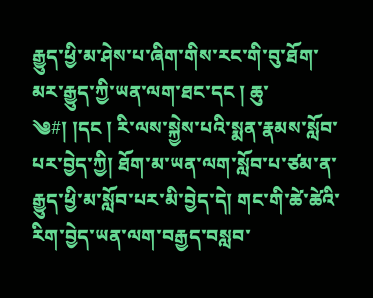རྒྱུད་ཕྱི་མ་ཤེས་པ་ཞིག་གིས་རང་གི་བུ་ཐོག་མར་རྒྱུད་ཀྱི་ཡན་ལག་ཐང་དང ། ཆུ་
༄#། །དང ། རི་ལས་སྐྱེས་པའི་སྨན་རྣམས་སློབ་པར་བྱེད་ཀྱི། ཐོག་མ་ཡན་ལག་སློབ་པ་ཙམ་ན་རྒྱུད་ཕྱི་མ་སློབ་པར་མི་བྱེད་དེ། གང་གི་ཚེ་ཚེའི་རིག་བྱེད་ཡན་ལག་བརྒྱད་བསླབ་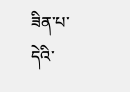ཟིན་པ་དེའི་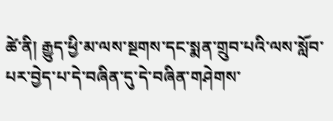ཚེ་ནི། རྒྱུད་ཕྱི་མ་ལས་སྔགས་དང་སྨན་གྲུབ་པའི་ལས་སློབ་པར་བྱེད་པ་དེ་བཞིན་དུ་དེ་བཞིན་གཤེགས་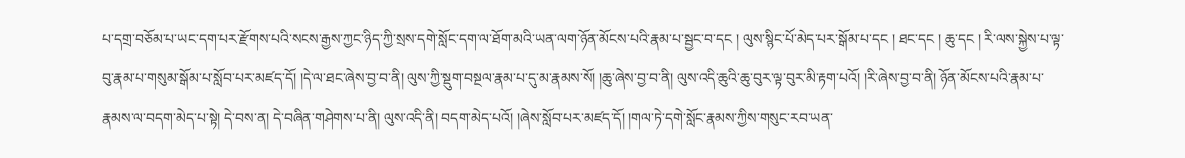པ་དགྲ་བཅོམ་པ་ཡང་དག་པར་རྫོགས་པའི་སངས་རྒྱས་ཀྱང་ཉིད་ཀྱི་སྲས་དགེ་སློང་དག་ལ་ཐོག་མའི་ཡན་ལག་ཉོན་མོངས་པའི་རྣམ་པ་སྦྱང་བ་དང ། ལུས་སྙིང་པོ་མེད་པར་སྒོམ་པ་དང ། ཐང་དང ། ཆུ་དང ། རི་ལས་སྐྱེས་པ་ལྟ་བུ་རྣམ་པ་གསུམ་སྒོམ་པ་སློབ་པར་མཛད་དོ། །དེ་ལ་ཐང་ཞེས་བྱ་བ་ནི། ལུས་ཀྱི་སྡུག་བསྔལ་རྣམ་པ་དུ་མ་རྣམས་སོ། །ཆུ་ཞེས་བྱ་བ་ནི། ལུས་འདི་ཆུའི་ཆུ་བུར་ལྟ་བུར་མི་རྟག་པའོ། །རི་ཞེས་བྱ་བ་ནི། ཉོན་མོངས་པའི་རྣམ་པ་རྣམས་ལ་བདག་མེད་པ་སྟེ། དེ་བས་ན། དེ་བཞིན་གཤེགས་པ་ནི། ལུས་འདི་ནི། བདག་མེད་པའོ། །ཞེས་སློབ་པར་མཛད་དོ། །གལ་ཏེ་དགེ་སློང་རྣམས་ཀྱིས་གསུང་རབ་ཡན་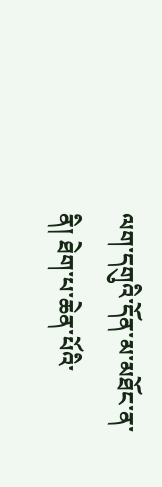ལག་དགུའི་དོན་མ་མཐོང་ན་ནི། ཐེག་པ་ཆེན་པོའི་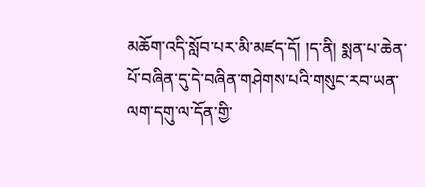མཆོག་འདི་སློབ་པར་མི་མཛད་དོ། །ད་ནི། སྨན་པ་ཆེན་པོ་བཞིན་དུ་དེ་བཞིན་གཤེགས་པའི་གསུང་རབ་ཡན་ལག་དགུ་ལ་དོན་གྱི་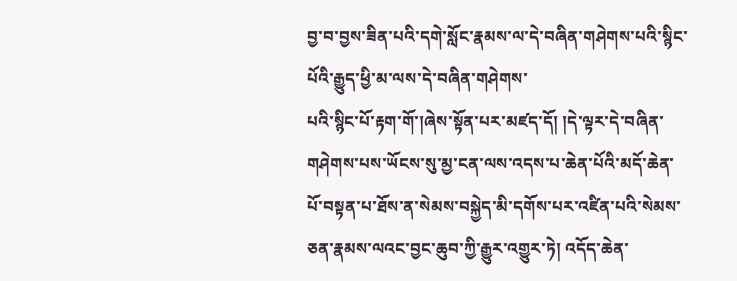བྱ་བ་བྱས་ཟིན་པའི་དགེ་སློང་རྣམས་ལ་དེ་བཞིན་གཤེགས་པའི་སྙིང་པོའི་རྒྱུད་ཕྱི་མ་ལས་དེ་བཞིན་གཤེགས་
པའི་སྙིང་པོ་རྟག་གོ་།ཞེས་སྟོན་པར་མཛད་དོ། །དེ་ལྟར་དེ་བཞིན་གཤེགས་པས་ཡོངས་སུ་མྱ་ངན་ལས་འདས་པ་ཆེན་པོའི་མདོ་ཆེན་པོ་བསྟན་པ་ཐོས་ན་སེམས་བསྐྱེད་མི་དགོས་པར་འཛིན་པའི་སེམས་ཅན་རྣམས་ལའང་བྱང་ཆུབ་ཀྱི་རྒྱུར་འགྱུར་ཏེ། འདོད་ཆེན་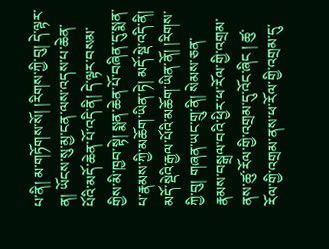པ་ནི། མ་གཏོགས་སོ། །རིགས་ཀྱི་བུ། དེ་ལྟར་ན། ཡོངས་སུ་མྱ་ངན་ལས་འདས་པ་ཆེན་པོའི་མདོ་ཆེན་པོ་འདི་ནི། དེ་ལྟར་བསམ་གྱིས་མི་ཁྱབ་སྟེ། སྨན་ཆེན་པོ་བཞིན་དུ་སྨན་པ་རྣམས་ཀྱི་མཆོག་ཡིན་ཏེ། མདོ་སྡེ་འདི་ནི། མདོ་སྡེའི་རྒྱལ་པོའི་མཆོག་ཡིན་ནོ། །རིགས་ཀྱི་བུ། གཞན་ཡང་གྲུ་ནི། སེམས་ཅན་རྣམས་བསྒྲལ་བའི་ཕྱིར་ཕ་རོལ་གྱི་འགྲམ་ནས་ཚུ་རོལ་གྱི་འགྲམ་དུ་འོང་ཞིང ། ཚུ་རོལ་གྱི་འགྲམ་ནས་ཕ་རོལ་གྱི་འགྲམ་དུ་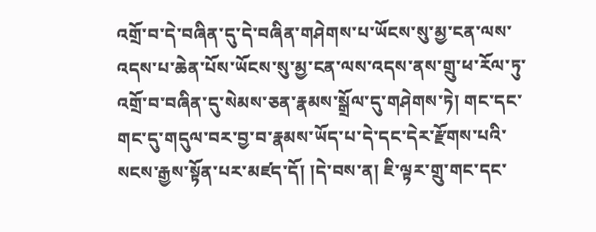འགྲོ་བ་དེ་བཞིན་དུ་དེ་བཞིན་གཤེགས་པ་ཡོངས་སུ་མྱ་ངན་ལས་འདས་པ་ཆེན་པོས་ཡོངས་སུ་མྱ་ངན་ལས་འདས་ནས་གྲུ་ཕ་རོལ་ཏུ་འགྲོ་བ་བཞིན་དུ་སེམས་ཅན་རྣམས་སྒྲོལ་དུ་གཤེགས་ཏེ། གང་དང་གང་དུ་གདུལ་བར་བྱ་བ་རྣམས་ཡོད་པ་དེ་དང་དེར་རྫོགས་པའི་སངས་རྒྱས་སྟོན་པར་མཛད་དོ། །དེ་བས་ན། ཇི་ལྟར་གྲུ་གང་དང་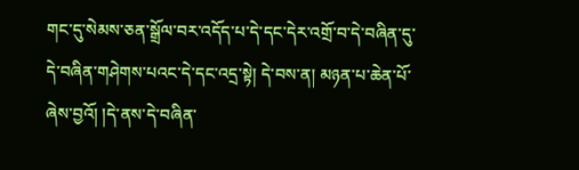གང་དུ་སེམས་ཅན་སྒྲོལ་བར་འདོད་པ་དེ་དང་དེར་འགྲོ་བ་དེ་བཞིན་དུ་དེ་བཞིན་གཤེགས་པའང་དེ་དང་འདྲ་སྟེ། དེ་བས་ན། མཉན་པ་ཆེན་པོ་ཞེས་བྱའོ། །དེ་ནས་དེ་བཞིན་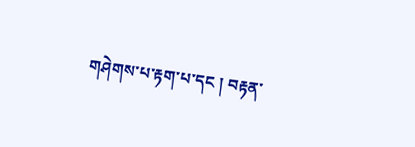གཤེགས་པ་རྟག་པ་དང ། བརྟན་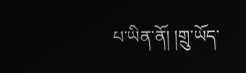པ་ཡིན་ནོ། །གྲུ་ཡོད་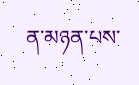ན་མཉན་པས་